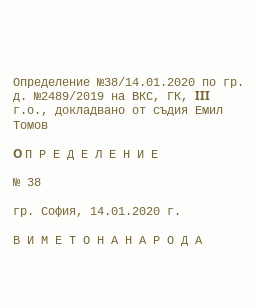Определение №38/14.01.2020 по гр. д. №2489/2019 на ВКС, ГК, III г.о., докладвано от съдия Емил Томов

O П Р Е Д Е Л Е Н И Е

№ 38

гр. София, 14.01.2020 г.

В И М Е Т О Н А Н А Р О Д А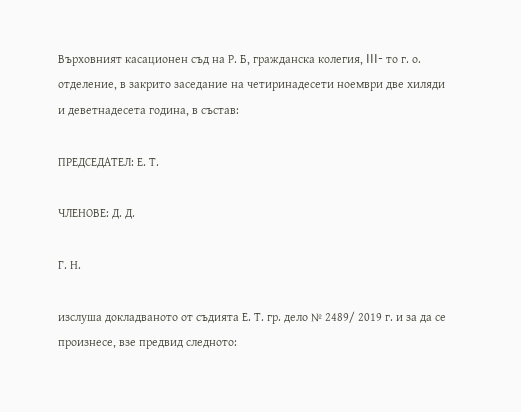Върховният касационен съд на Р. Б, гражданска колегия, III- то г. о. отделение, в закрито заседание на четиринадесети ноември две хиляди и деветнадесета година, в състав:

ПРЕДСЕДАТЕЛ: Е. Т.

ЧЛЕНОВЕ: Д. Д.

Г. Н.

изслуша докладваното от съдията Е. Т. гр. дело № 2489/ 2019 г. и за да се произнесе, взе предвид следното: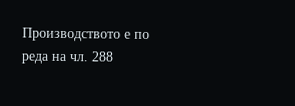Производството е по реда на чл. 288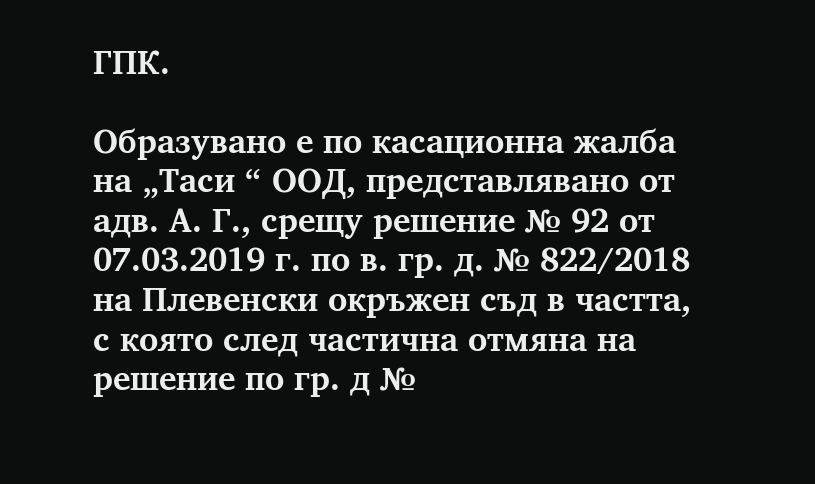ГПК.

Образувано е по касационна жалба на „Таси “ ООД, представлявано от адв. А. Г., срещу решение № 92 от 07.03.2019 г. по в. гр. д. № 822/2018 на Плевенски окръжен съд в частта, с която след частична отмяна на решение по гр. д №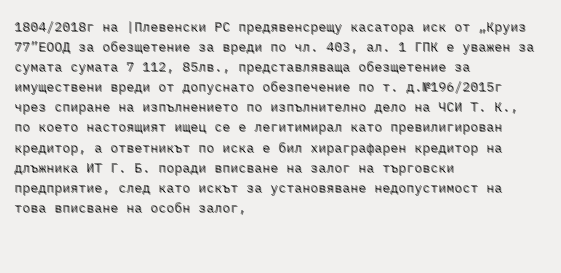1804/2018г на |Плевенски РС предявенсрещу касатора иск от „Круиз 77”ЕООД за обезщетение за вреди по чл. 403, ал. 1 ГПК е уважен за сумата сумата 7 112, 85лв., представляваща обезщетение за имуществени вреди от допуснато обезпечение по т. д.№196/2015г чрез спиране на изпълнението по изпълнително дело на ЧСИ Т. К., по което настоящият ищец се е легитимирал като превилигирован кредитор, а ответникът по иска е бил хираграфарен кредитор на длъжника ИТ Г. Б. поради вписване на залог на търговски предприятие, след като искът за установяване недопустимост на това вписване на особн залог,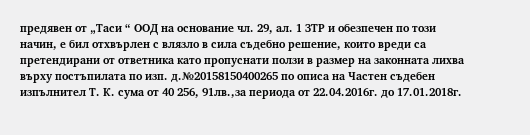предявен от „Таси “ ООД на основание чл. 29, ал. 1 ЗТР и обезпечен по този начин, е бил отхвърлен с влязло в сила съдебно решение, които вреди са претендирани от ответника като пропуснати ползи в размер на законната лихва върху постъпилата по изп. д.№20158150400265 по описа на Частен съдебен изпълнител Т. К. сума от 40 256, 91лв.,за периода от 22.04.2016г. до 17.01.2018г.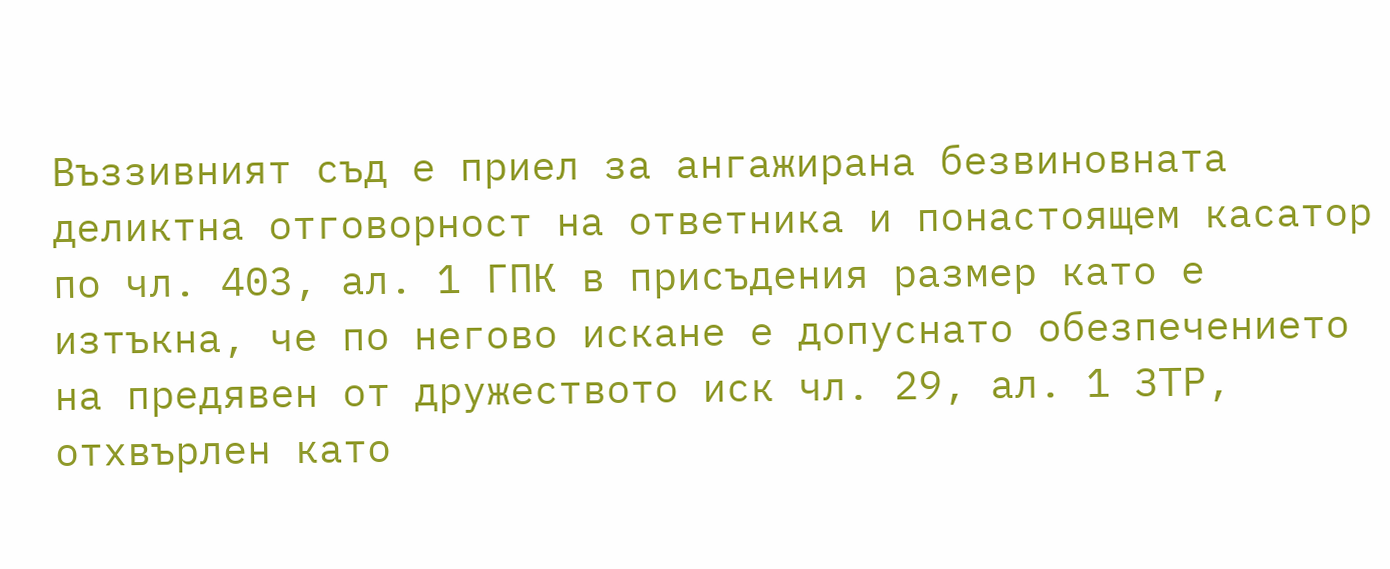Въззивният съд е приел за ангажирана безвиновната деликтна отговорност на ответника и понастоящем касатор по чл. 403, ал. 1 ГПК в присъдения размер като е изтъкна, че по негово искане е допуснато обезпечението на предявен от дружеството иск чл. 29, ал. 1 ЗТР, отхвърлен като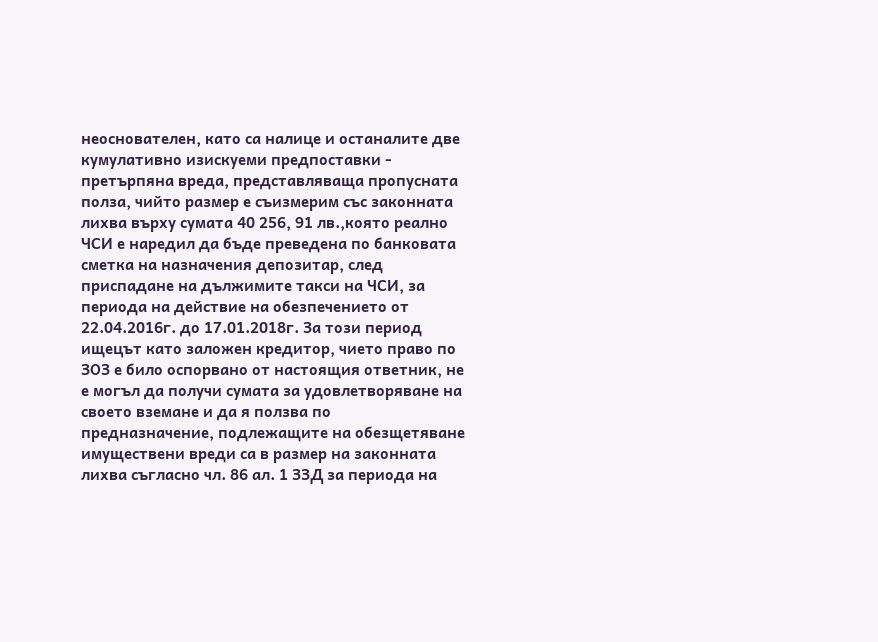неоснователен, като са налице и останалите две кумулативно изискуеми предпоставки - претърпяна вреда, представляваща пропусната полза, чийто размер е съизмерим със законната лихва върху сумата 40 256, 91 лв.,която реално ЧСИ е наредил да бъде преведена по банковата сметка на назначения депозитар, след приспадане на дължимите такси на ЧСИ, за периода на действие на обезпечението от 22.04.2016г. до 17.01.2018г. За този период ищецът като заложен кредитор, чието право по ЗОЗ е било оспорвано от настоящия ответник, не е могъл да получи сумата за удовлетворяване на своето вземане и да я ползва по предназначение, подлежащите на обезщетяване имуществени вреди са в размер на законната лихва съгласно чл. 86 ал. 1 ЗЗД за периода на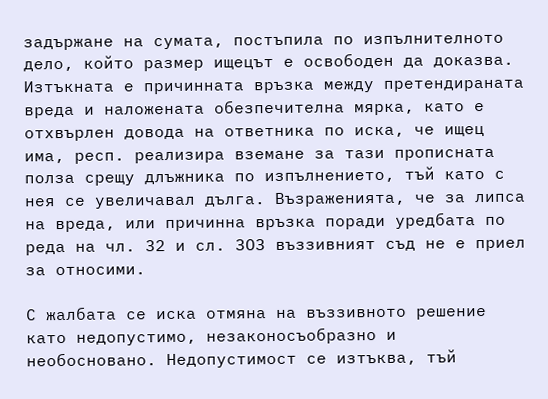задържане на сумата, постъпила по изпълнителното дело, който размер ищецът е освободен да доказва. Изтъкната е причинната връзка между претендираната вреда и наложената обезпечителна мярка, като е отхвърлен довода на ответника по иска, че ищец има, респ. реализира вземане за тази прописната полза срещу длъжника по изпълнението, тъй като с нея се увеличавал дълга. Възраженията, че за липса на вреда, или причинна връзка поради уредбата по реда на чл. 32 и сл. ЗОЗ въззивният съд не е приел за относими.

С жалбата се иска отмяна на въззивното решение като недопустимо, незаконосъобразно и необосновано. Недопустимост се изтъква, тъй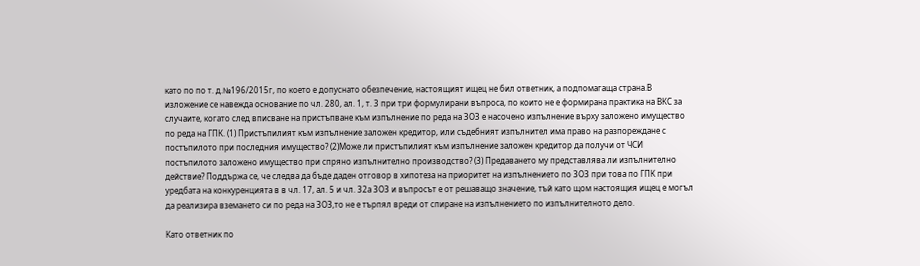като по по т. д.№196/2015г, по което е допуснато обезпечение, настоящият ищец не бил ответник, а подпомагаща страна.В изложение се навежда основание по чл. 280, ал. 1, т. 3 при три формулирани въпроса, по които не е формирана практика на ВКС за случаите, когато след вписване на пристъпване към изпълнение по реда на ЗОЗ е насочено изпълнение върху заложено имущество по реда на ГПК. (1) Пристъпилият към изпълнение заложен кредитор, или съдебният изпълнител има право на разпореждане с постъпилото при последния имущество? (2)Може ли пристъпилият към изпълнение заложен кредитор да получи от ЧСИ постъпилото заложено имущество при спряно изпълнително производство? (3) Предаването му представлява ли изпълнително действие? Поддържа се, че следва да бъде даден отговор в хипотеза на приоритет на изпълнението по ЗОЗ при това по ГПК при уредбата на конкуренцията в в чл. 17, ал. 5 и чл. 32а ЗОЗ и въпросът е от решаващо значение, тъй като щом настоящия ищец е могъл да реализира вземането си по реда на ЗОЗ,то не е търпял вреди от спиране на изпълнението по изпълнителното дело.

Като ответник по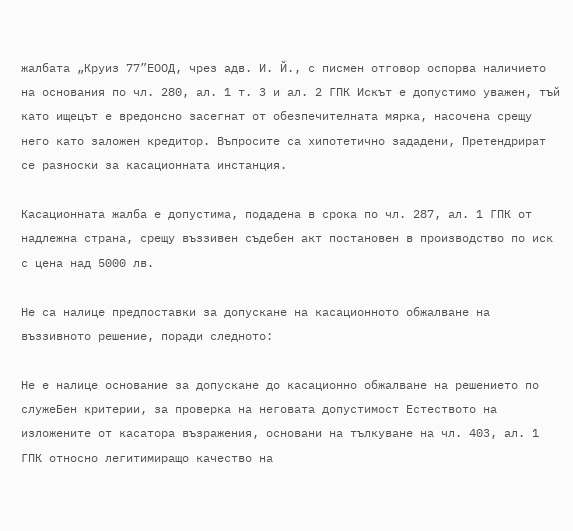жалбата „Круиз 77”ЕООД, чрез адв. И. Й., с писмен отговор оспорва наличието на основания по чл. 280, ал. 1 т. 3 и ал. 2 ГПК Искът е допустимо уважен, тъй като ищецът е вредонсно засегнат от обезпечителната мярка, насочена срещу него като заложен кредитор. Въпросите са хипотетично зададени, Претендрират се разноски за касационната инстанция.

Касационната жалба е допустима, подадена в срока по чл. 287, ал. 1 ГПК от надлежна страна, срещу въззивен съдебен акт постановен в производство по иск с цена над 5000 лв.

Не са налице предпоставки за допускане на касационното обжалване на въззивното решение, поради следното:

Не е налице основание за допускане до касационно обжалване на решението по служеБен критерии, за проверка на неговата допустимост Естеството на изложените от касатора възражения, основани на тълкуване на чл. 403, ал. 1 ГПК относно легитимиращо качество на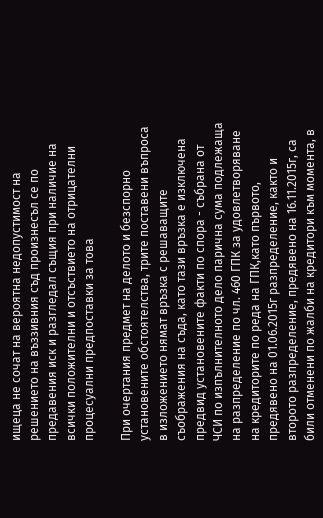ищеца не сочат на вероятна недопустимост на решението на въззивния съд произнесъл се по предавения иск и разгледал същия при наличие на всички положителни и отсъствието на отрицателни процесуални предпоставки за това

При очертания предмет на делото и безспорно установените обстоятелства, трите поставени въпроса в изложението нямат връзка с решаващите съображения на съда, като тази връзка е изключена предвид установените факти по спора - събрана от ЧСИ по изпълнителното дело парична сума подлежаща на разпределение по чл. 460 ГПК за удовлетворяване на кредиторите по реда на ГПК,като първото, предявено на 01.06.2015г разпределение, както и второто разпределение, предявено на 16.11.2015г, са били отменени по жалби на кредитори към момента, в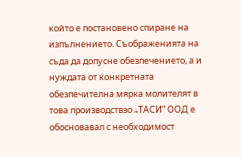който е постановено спиране на изпълнението. Съображенията на съда да допусне обезпечението, а и нуждата от конкретната обезпечителна мярка молителят в това производствзо „ТАСИ” ООД е обосновавал с необходимост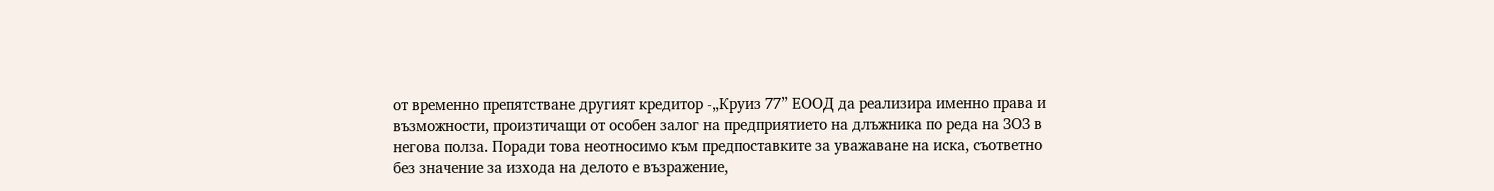от временно препятстване другият кредитор -„Круиз 77” ЕООД да реализира именно права и възможности, произтичащи от особен залог на предприятието на длъжника по реда на ЗОЗ в негова полза. Поради това неотносимо към предпоставките за уважаване на иска, съответно без значение за изхода на делото е възражение,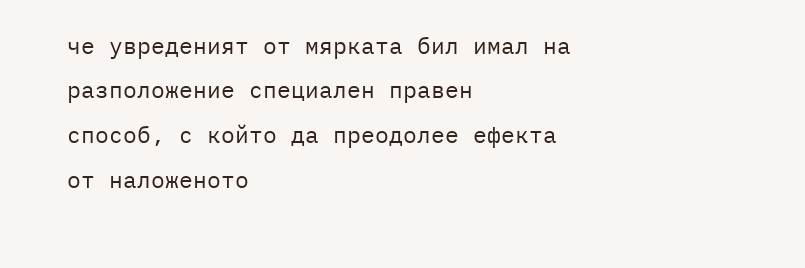че увреденият от мярката бил имал на разположение специален правен способ, с който да преодолее ефекта от наложеното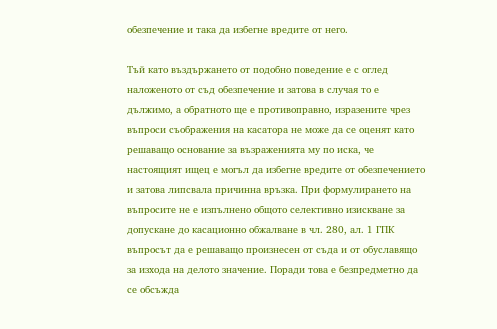обезпечение и така да избегне вредите от него.

Тъй като въздържането от подобно поведение е с оглед наложеното от съд обезпечение и затова в случая то е дължимо, а обратното ще е противоправно, изразените чрез въпроси съображения на касатора не може да се оценят като решаващо основание за възраженията му по иска, че настоящият ищец е могъл да избегне вредите от обезпечението и затова липсвала причинна връзка. При формулирането на въпросите не е изпълнено общото селективно изискване за допускане до касационно обжалване в чл. 280, ал. 1 ГПК въпросът да е решаващо произнесен от съда и от обуславящо за изхода на делото значение. Поради това е безпредметно да се обсъжда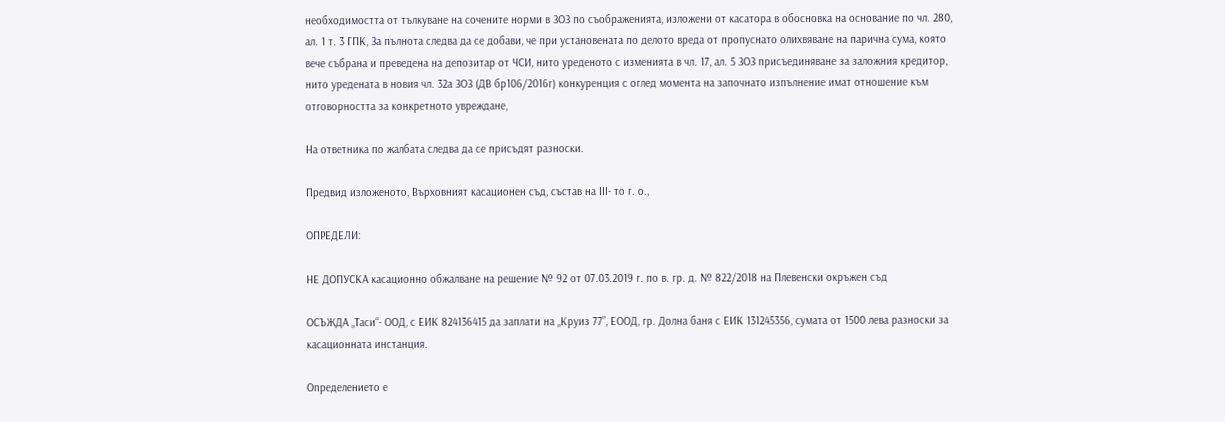необходимостта от тълкуване на сочените норми в ЗОЗ по съображенията, изложени от касатора в обосновка на основание по чл. 280, ал. 1 т. 3 ГПК, За пълнота следва да се добави, че при установената по делото вреда от пропуснато олихвяване на парична сума, която вече събрана и преведена на депозитар от ЧСИ, нито уреденото с изменията в чл. 17, ал. 5 ЗОЗ присъединяване за заложния кредитор, нито уредената в новия чл. 32а ЗОЗ (ДВ бр106/2016г) конкуренция с оглед момента на започнато изпълнение имат отношение към отговорността за конкретното увреждане,

На ответника по жалбата следва да се присъдят разноски.

Предвид изложеното, Върховният касационен съд, състав на ІІІ- то г. о.,

ОПРЕДЕЛИ:

НЕ ДОПУСКА касационно обжалване на решение № 92 от 07.03.2019 г. по в. гр. д. № 822/2018 на Плевенски окръжен съд

ОСЪЖДА „Таси“- ООД, с ЕИК 824136415 да заплати на „Круиз 77”, ЕООД, гр. Долна баня с ЕИК 131245356, сумата от 1500 лева разноски за касационната инстанция.

Определението е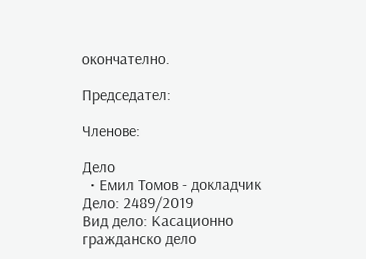окончателно.

Председател:

Членове:

Дело
  • Емил Томов - докладчик
Дело: 2489/2019
Вид дело: Касационно гражданско дело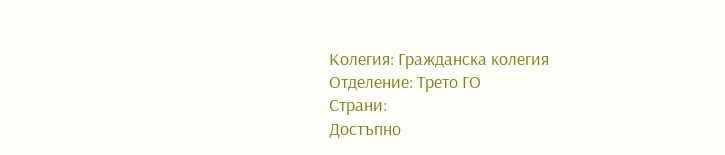Колегия: Гражданска колегия
Отделение: Трето ГО
Страни:
Достъпно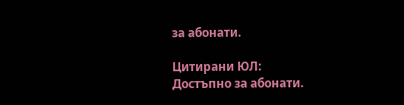за абонати.

Цитирани ЮЛ:
Достъпно за абонати.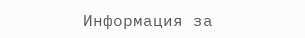Информация за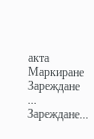акта
Маркиране
Зареждане ...
Зареждане...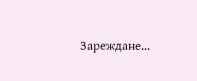Зареждане...